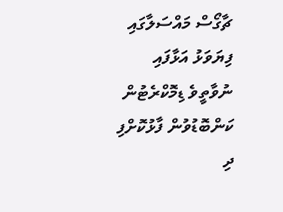ޗާގޯސް މައްސަލާގައި ފިޔަވަޅު އަޅާފައި ނުވާތީވެ ޑިމޮކްރެޓުން ކަންބޮޑުވުން ފާޅުކޮށްފި
ދި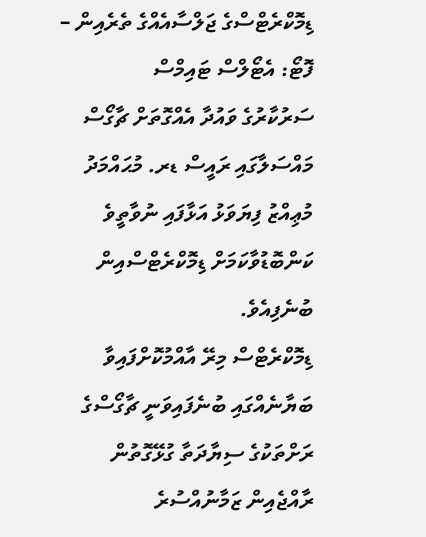ޑިމޮކްރެޓްސްގެ ޖަލްސާއެއްގެ ތެރެއިން – ފޮޓޯ: އެޓޯލްސް ޓައިމްސް
ސަރުކާރުގެ ވައުދާ އެއްގޮތަށް ޗާގޯސް މައްސަލާގައި ރައީސް ޑރ. މުޙައްމަދު މުޢިއްޒު ފިޔަވަޅު އަޅާފައި ނުވާތީވެ ކަންބޮޑުވާކަމަށް ޑިމޮކްރެޓްސްއިން ބުނެފިއެވެ.
ޑިމޮކްރެޓްސް މިރޭ އާއްމުކޮށްފައިވާ ބަޔާނެއްގައި ބުނެފައިވަނީ ޗާގޯސްގެ ރަށްތަކުގެ ސިޔާދަތާ ގުޅޭގޮތުން ރާއްޖެއިން ޒަމާނުއްސުރެ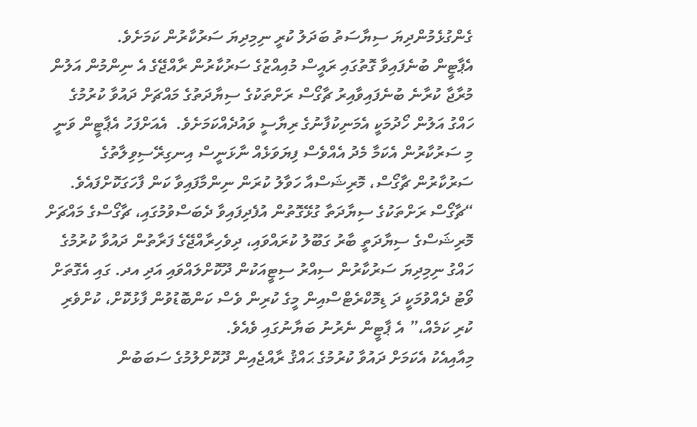ގެންގުޅެމުންދިޔަ ސިޔާސަތު ބަދަލު ކުރީ ނިމިދިޔަ ސަރުކާރުން ކަމަށެވެ.
އެޕާޓީން ބުނެފައިވާ ގޮތުގައި ރައީސް މުއިއްޒުގެ ސަރުކާރުން ރާއްޖޭގެ އެ ނިންމުން އަލުން މުރާޖާ ކުރާނެ ބުނެފައިވާއިރު ޗާގޯސް ރަށްތަކުގެ ސިޔާދަތުގެ މައްޗަށް ދައުވާ ކުރުމުގެ ހައްގު އަލުން ހޯދުމަކީ އެމަނިކުފާނުގެ ރިޔާސީ ވައުދެއްކަމަށެވެ.  އެއަށްފަހު އެޕާޓީން ވަނީ މި ސަރުކާރުން އެކަމާ މެދު އެއްވެސް ފިޔަވަޅެއް ނާޅަނީސް އިނގިރޭސިވިލާތުގެ ސަރުކާރުން ޗާގޯސް، މޮރިޝަސްއާ ހަވާލު ކުރަން ނިންމާފައިވާ ކަން ފާހަގަކޮށްފައެވެ.
“ޗާގޯސް ރަށްތަކުގެ ސިޔާދަތާ ގުޅޭގޮތުން އުފެދިފައިވާ ދެބަސްވުމުގައި، ޗާގޯސްގެ މައްޗަށް މޮރިޝަސްގެ ސިޔާދަތީ ބާރު ގަބޫލު ކުރައްވައި، ދިވެހިރާއްޖޭގެ ފަރާތުން ދައުވާ ކުރުމުގެ ހައްގު ނިމިދިޔަ ސަރުކާރުން ސިއްރު ސިޓީއަކުން ދޫކޮށްލައްވައި އަދި އދ. ގައި އެގޮތަށް ވޯޓު ދެއްވުމަކީ ދަ ޑިމޮކްރެޓްސްއިން މީގެ ކުރިން ވެސް ކަންބޮޑުވުން ފާޅުކޮށް، ކުށްވެރި ކުރި ކަމެއް،” އެ ޕާޓީން ނެރުނު ބަޔާނުގައި ވެއެވެ.
މިއާއިއެކު އެކަމަށް ދައުވާ ކުރުމުގެ ޙައްޤު ރާއްޖެއިން ދޫކޮށްލުމުގެ ސަބަބުން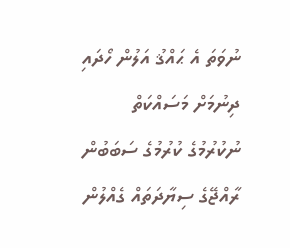ނުވަތަ އެ ޙައްޤު އަލުން ހޯދައި ދިނުމަށް މަސައްކަތް ނުކުރުމުގެ ކުރުމުގެ ސަބަބުން ރާއްޖޭގެ ސިޔާދަތައް ގެއްލުން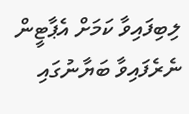ލިބިފައިވާ ކަމަށް އެޕާޓީން ނެރެފައިވާ ބަޔާނުގައި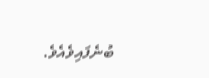ބުނެފައިވެއެވެ.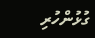ގުޅުންހުރި